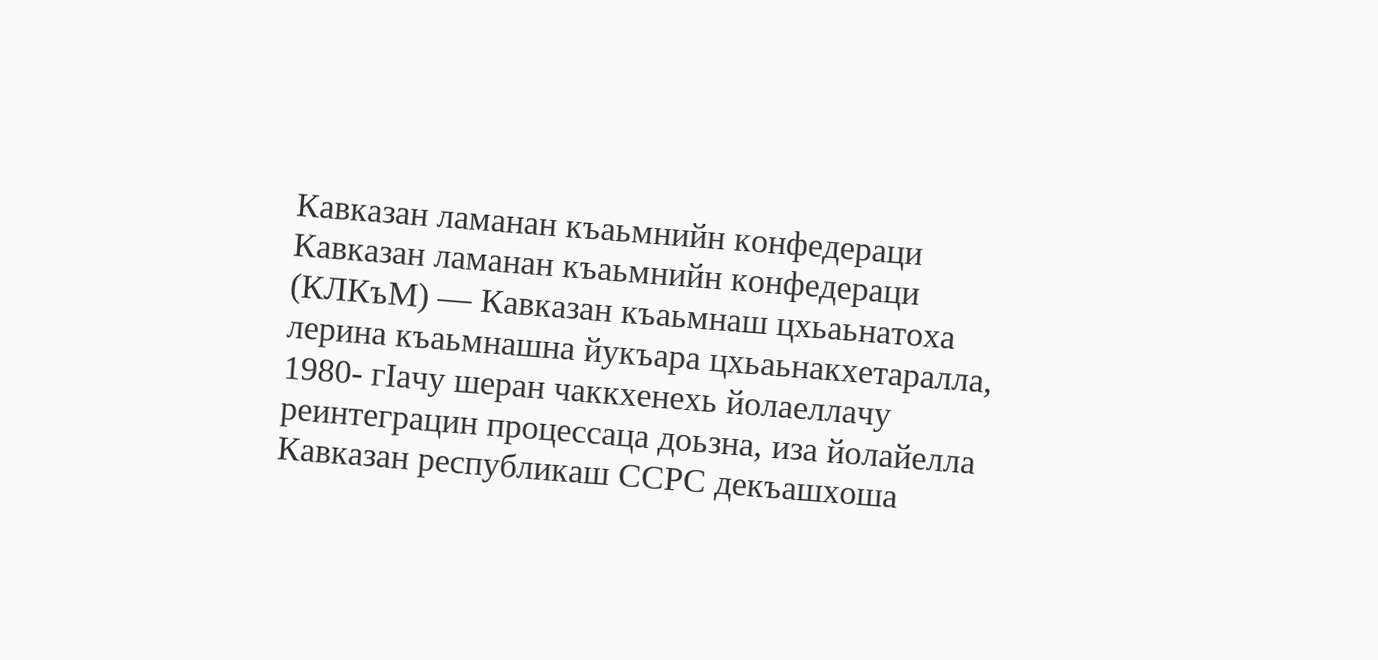Кавказан ламанан къаьмнийн конфедераци
Кавказан ламанан къаьмнийн конфедераци (КЛКъМ) — Кавказан къаьмнаш цхьаьнатоха лерина къаьмнашна йукъара цхьаьнакхетаралла, 1980- гӀачу шеран чаккхенехь йолаеллачу реинтеграцин процессаца доьзна, иза йолайелла Кавказан республикаш ССРС декъашхоша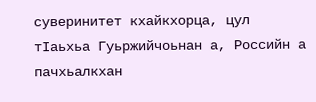суверинитет кхайкхорца, цул тӀаьхьа Гуьржийчоьнан а, Российн а пачхьалкхан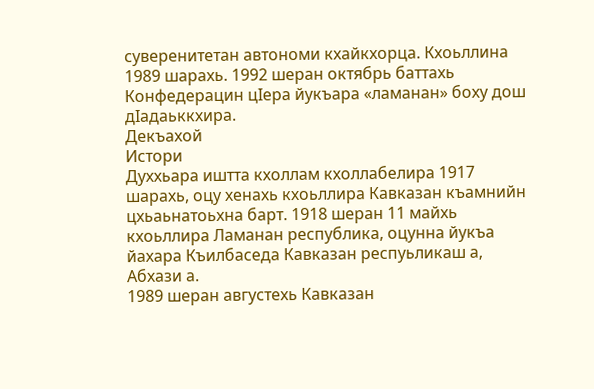суверенитетан автономи кхайкхорца. Кхоьллина 1989 шарахь. 1992 шеран октябрь баттахь Конфедерацин цӀера йукъара «ламанан» боху дош дӀадаьккхира.
Декъахой
Истори
Духхьара иштта кхоллам кхоллабелира 1917 шарахь, оцу хенахь кхоьллира Кавказан къамнийн цхьаьнатоьхна барт. 1918 шеран 11 майхь кхоьллира Ламанан республика, оцунна йукъа йахара Къилбаседа Кавказан респуьликаш а, Абхази а.
1989 шеран августехь Кавказан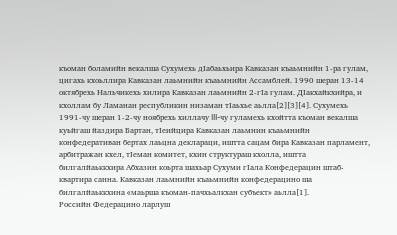къоман боламийн векалша Сухумехь дӀабаьхьира Кавказан къаьмнийн 1-ра гулам, цигахь кхоьллира Кавказан лаьмнийн къаьмнийн Ассамблей. 1990 шеран 13-14 октябрехь Нальчикехь хилира Кавказан лаьмнийн 2-гӀа гулам. ДӀакхайкхийра, и кхоллам бу Ламанан республикин низаман тӀаьхье аьлла[2][3][4]. Сухумехь 1991-чу шеран 1-2-чу ноябрехь хиллачу III-чу гуламехь кхойтта къоман векалша куьйгаш йаздира Бартан, тӀеийцира Кавказан лаьмнин къаьмнийн конфедеративан бертах лаьцна деклараци, иштта сацам бира Кавказан парламент, арбитражан кхел, тӀеман комитет, кхин структураш кхолла, иштта билгалйаьккхира Абхазин коьрта шахьар Сухуми гӀала Конфедерацин штаб-квартира санна. Кавказан лаьмнийн къаьмнийн конфедерацино ша билгалйаьккхина «маьрша къоман-пачхьалкхан субъект» аьлла[1].
Российн Федерацино ларлуш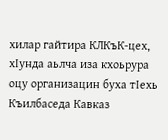хилар гайтира КЛКъК-цех, хӀунда аьлча иза кхоьрура оцу организацин буха тӀехь Къилбаседа Кавказ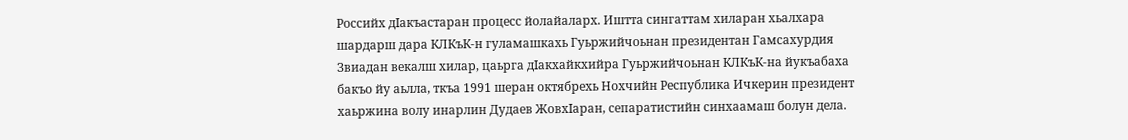Российх дӀакъастаран процесс йолайаларх. Иштта сингаттам хиларан хьалхара шардарш дара КЛКъК-н гуламашкахь Гуьржийчоьнан президентан Гамсахурдия Звиадан векалш хилар, цаьрга дӀакхайкхийра Гуьржийчоьнан КЛКъК-на йукъабаха бакъо йу аьлла, ткъа 1991 шеран октябрехь Нохчийн Республика Ичкерин президент хаьржина волу инарлин Дудаев ЖовхӀаран, сепаратистийн синхаамаш болун дела.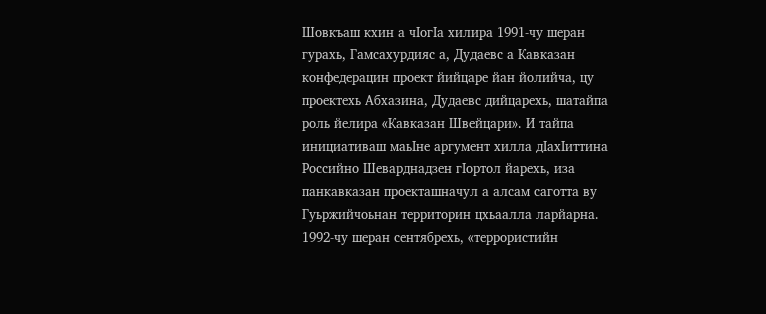Шовкъаш кхин а чӀогӀа хилира 1991-чу шеран гурахь, Гамсахурдияс а, Дудаевс а Кавказан конфедерацин проект йийцаре йан йолийча, цу проектехь Абхазина, Дудаевс дийцарехь, шатайпа роль йелира «Кавказан Швейцари». И тайпа инициативаш маьӀне аргумент хилла дӀахӀиттина Российно Шеварднадзен гӀортол йарехь, иза панкавказан проекташначул а алсам саготта ву Гуьржийчоьнан территорин цхьаалла ларйарна.
1992-чу шеран сентябрехь, «террористийн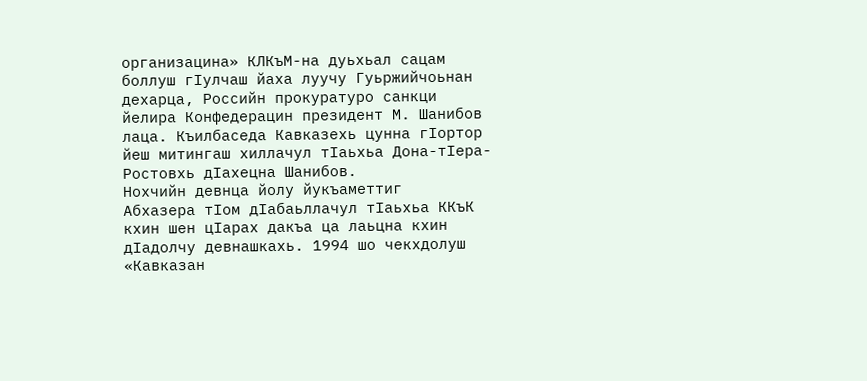организацина» КЛКъМ-на дуьхьал сацам боллуш гӀулчаш йаха луучу Гуьржийчоьнан дехарца, Российн прокуратуро санкци йелира Конфедерацин президент М. Шанибов лаца. Къилбаседа Кавказехь цунна гӀортор йеш митингаш хиллачул тӀаьхьа Дона-тӀера-Ростовхь дӀахецна Шанибов.
Нохчийн девнца йолу йукъаметтиг
Абхазера тӀом дӀабаьллачул тӀаьхьа ККъК кхин шен цӀарах дакъа ца лаьцна кхин дӀадолчу девнашкахь. 1994 шо чекхдолуш «Кавказан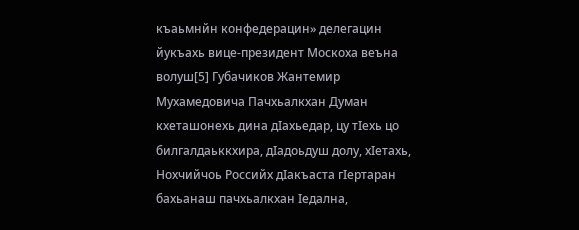къаьмнйн конфедерацин» делегацин йукъахь вице-президент Москоха веъна волуш[5] Губачиков Жантемир Мухамедовича Пачхьалкхан Думан кхеташонехь дина дӀахьедар, цу тӀехь цо билгалдаьккхира, дӀадоьдуш долу, хӀетахь, Нохчийчоь Российх дӀакъаста гӀертаран бахьанаш пачхьалкхан Ӏедална,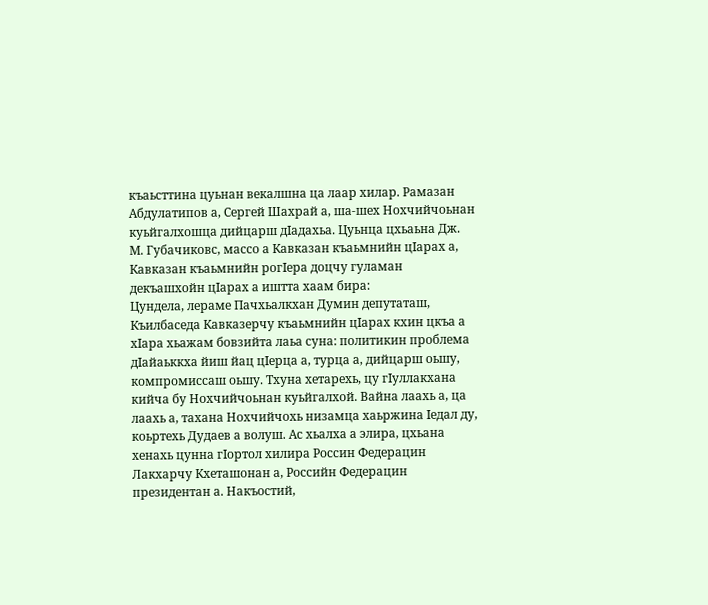къаьсттина цуьнан векалшна ца лаар хилар. Рамазан Абдулатипов а, Сергей Шахрай а, ша-шех Нохчийчоьнан куьйгалхошца дийцарш дӀадахьа. Цуьнца цхьаьна Дж. М. Губачиковс, массо а Кавказан къаьмнийн цӀарах а, Кавказан къаьмнийн рогӀера доцчу гуламан декъашхойн цӀарах а иштта хаам бира:
Цундела, лераме Пачхьалкхан Думин депутаташ, Къилбаседа Кавказерчу къаьмнийн цӀарах кхин цкъа а хӀара хьажам бовзийта лаьа суна: политикин проблема дӀайаьккха йиш йац цӀерца а, турца а, дийцарш оьшу, компромиссаш оьшу. Тхуна хетарехь, цу гӀуллакхана кийча бу Нохчийчоьнан куьйгалхой. Вайна лаахь а, ца лаахь а, тахана Нохчийчохь низамца хаьржина Ӏедал ду, коьртехь Дудаев а волуш. Ас хьалха а элира, цхьана хенахь цунна гӀортол хилира Россин Федерацин Лакхарчу Кхеташонан а, Российн Федерацин президентан а. Накъостий,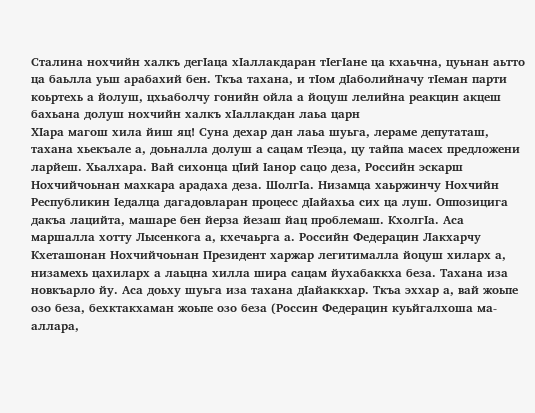Сталина нохчийн халкъ дегӀаца хӀаллакдаран тӀегӀане ца кхаьчна, цуьнан аьтто ца баьлла уьш арабахий бен. Ткъа тахана, и тӀом дӀаболийначу тӀеман парти коьртехь а йолуш, цхьаболчу гонийн ойла а йоцуш лелийна реакцин акцеш бахьана долуш нохчийн халкъ хӀаллакдан лаьа царн
ХӀара магош хила йиш яц! Суна дехар дан лаьа шуьга, лераме депутаташ, тахана хьекъале а, доьналла долуш а сацам тӀеэца, цу тайпа масех предложени ларйеш. Хьалхара. Вай сихонца цӀий Ӏанор сацо деза, Российн эскарш Нохчийчоьнан махкара арадаха деза. ШолгӀа. Низамца хаьржинчу Нохчийн Республикин Ӏедалца дагадовларан процесс дӀайахьа сих ца луш. Оппозицига дакъа лацийта, машаре бен йерза йезаш йац проблемаш. КхолгӀа. Аса маршалла хотту Лысенкога а, кхечаьрга а. Российн Федерацин Лакхарчу Кхеташонан Нохчийчоьнан Президент харжар легитималла йоцуш хиларх а, низамехь цахиларх а лаьцна хилла шира сацам йухабаккха беза. Тахана иза новкъарло йу. Аса доьху шуьга иза тахана дӀайаккхар. Ткъа эххар а, вай жоьпе озо беза, бехктакхаман жоьпе озо беза (Россин Федерацин куьйгалхоша ма-аллара,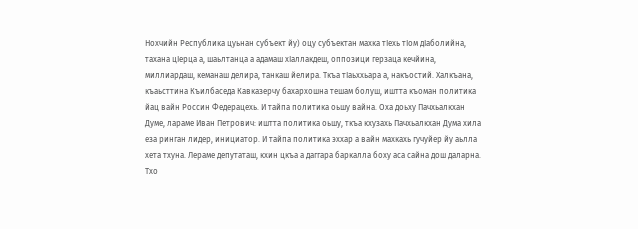Нохчийн Республика цуьнан субъект йу) оцу субъектан махка тӀехь тӀом дӀаболийна, тахана цӀерца а, шаьлтанца а адамаш хӀаллакдеш, оппозици герзаца кечйина, миллиардаш, кеманаш делира, танкаш йелира. Ткъа тӀаьххьара а, накъостий. Халкъана, къаьсттина Къилбаседа Кавказерчу бахархошна тешам болуш, иштта къоман политика йац вайн Россин Федерацехь. И тайпа политика оьшу вайна. Оха доьху Пачхьалкхан Думе, лараме Иван Петрович: иштта политика оьшу, ткъа кхузахь Пачхьалкхан Дума хила еза ринган лидер, инициатор. И тайпа политика эххар а вайн махкахь гучуйер йу аьлла хета тхуна. Лераме депутаташ, кхин цкъа а даггара баркалла боху аса сайна дош даларна. Тхо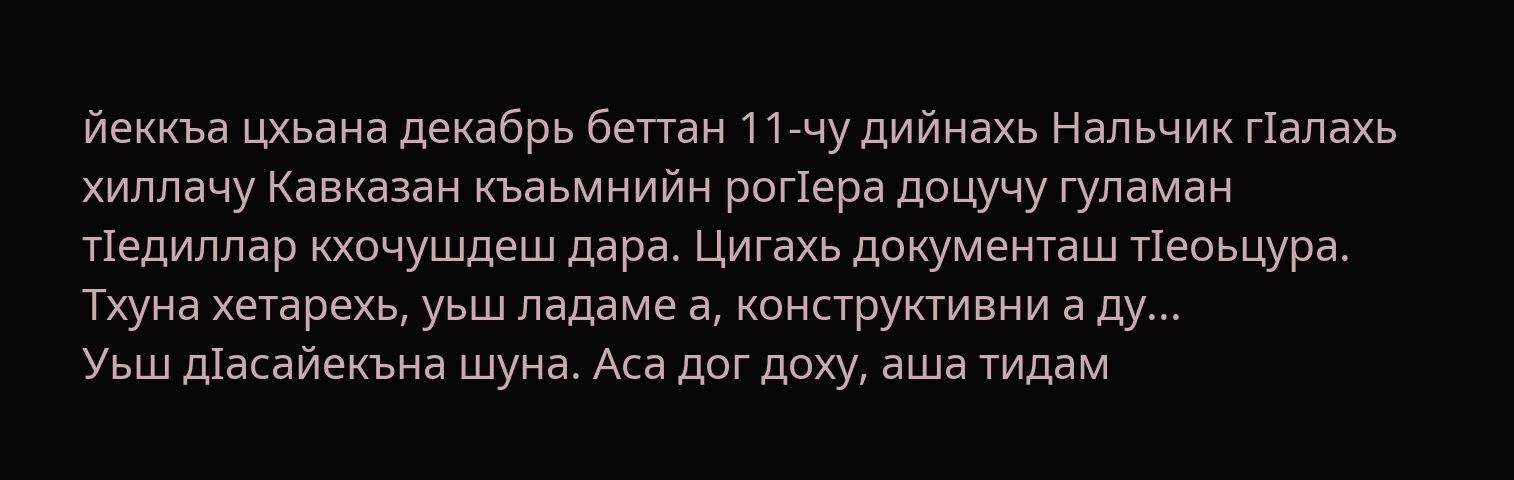йеккъа цхьана декабрь беттан 11-чу дийнахь Нальчик гӀалахь хиллачу Кавказан къаьмнийн рогӀера доцучу гуламан тӀедиллар кхочушдеш дара. Цигахь документаш тӀеоьцура. Тхуна хетарехь, уьш ладаме а, конструктивни а ду...
Уьш дӀасайекъна шуна. Аса дог доху, аша тидам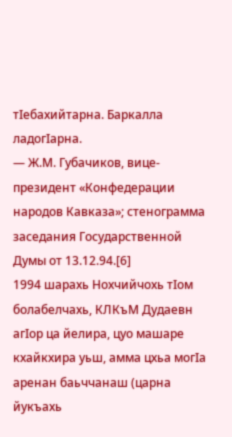тӀебахийтарна. Баркалла ладогӀарна.
— Ж.М. Губачиков, вице-президент «Конфедерации народов Кавказа»; стенограмма заседания Государственной Думы от 13.12.94.[6]
1994 шарахь Нохчийчохь тӀом болабелчахь, КЛКъМ Дудаевн агӀор ца йелира, цуо машаре кхайкхира уьш, амма цхьа могӀа аренан баьччанаш (царна йукъахь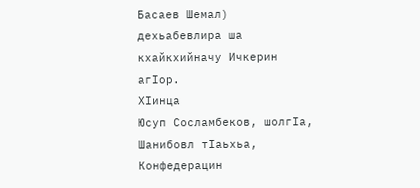Басаев Шемал) дехьабевлира ша кхайкхийначу Ичкерин агӀор.
ХӀинца
Юсуп Сосламбеков, шолгӀа, Шанибовл тӀаьхьа, Конфедерацин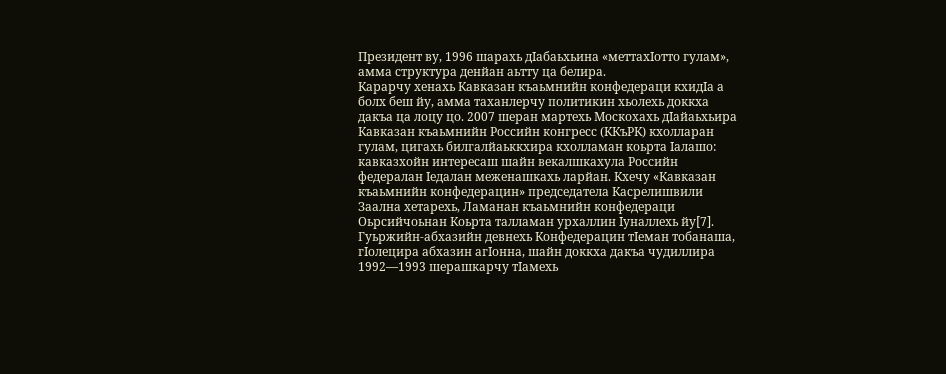Президент ву, 1996 шарахь дӀабаьхьина «меттахӀотто гулам», амма структура денйан аьтту ца белира.
Карарчу хенахь Кавказан къаьмнийн конфедераци кхидӀа а болх беш йу, амма таханлерчу политикин хьолехь доккха дакъа ца лоцу цо. 2007 шеран мартехь Москохахь дӀайаьхьира Кавказан къаьмнийн Российн конгресс (ККъРК) кхолларан гулам, цигахь билгалйаьккхира кхолламан коьрта Ӏалашо: кавказхойн интересаш шайн векалшкахула Российн федералан Ӏедалан меженашкахь ларйан. Кхечу «Кавказан къаьмнийн конфедерацин» председатела Касрелишвили Заална хетарехь, Ламанан къаьмнийн конфедераци Оьрсийчоьнан Коьрта талламан урхаллин Ӏуналлехь йу[7].
Гуьржийн-абхазийн девнехь Конфедерацин тӀеман тобанаша, гӀолецира абхазин агӀонна, шайн доккха дакъа чудиллира 1992—1993 шерашкарчу тӀамехь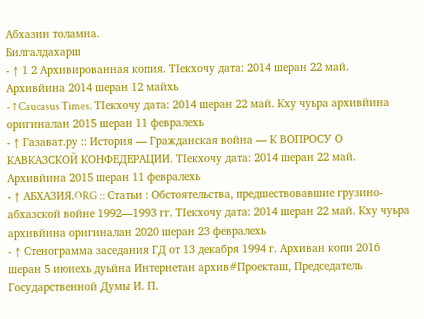Абхазин толамна.
Билгалдахарш
- ↑ 1 2 Архивированная копия. ТӀекхочу дата: 2014 шеран 22 май. Архивйина 2014 шеран 12 майхь
- ↑ Caucasus Times. ТӀекхочу дата: 2014 шеран 22 май. Кху чуьра архивйина оригиналан 2015 шеран 11 февралехь
- ↑ Газават.ру :: История — Гражданская война — К ВОПРОСУ О КАВКАЗСКОЙ КОНФЕДЕРАЦИИ. ТӀекхочу дата: 2014 шеран 22 май. Архивйина 2015 шеран 11 февралехь
- ↑ АБХАЗИЯ.ORG :: Статьи : Обстоятельства, предшествовавшие грузино-абхазской войне 1992—1993 гг. ТӀекхочу дата: 2014 шеран 22 май. Кху чуьра архивйина оригиналан 2020 шеран 23 февралехь
- ↑ Стенограмма заседания ГД от 13 декабря 1994 г. Архиван копи 2016 шеран 5 июнехь дуьйна Интернетан архив#Проекташ, Председатель Государственной Думы И. П.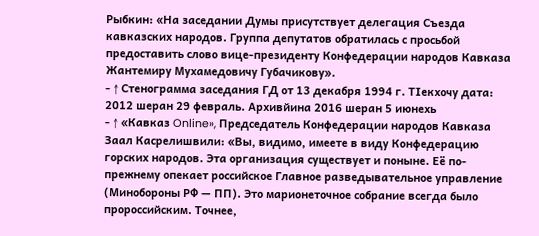Рыбкин: «На заседании Думы присутствует делегация Съезда кавказских народов. Группа депутатов обратилась с просьбой предоставить слово вице-президенту Конфедерации народов Кавказа Жантемиру Мухамедовичу Губачикову».
- ↑ Стенограмма заседания ГД от 13 декабря 1994 г. ТӀекхочу дата: 2012 шеран 29 февраль. Архивйина 2016 шеран 5 июнехь
- ↑ «Кавказ Online», Председатель Конфедерации народов Кавказа Заал Касрелишвили: «Вы, видимо, имеете в виду Конфедерацию горских народов. Эта организация существует и поныне. Её по-прежнему опекает российское Главное разведывательное управление (Минобороны РФ — ПП). Это марионеточное собрание всегда было пророссийским. Точнее,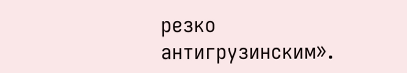резко антигрузинским».